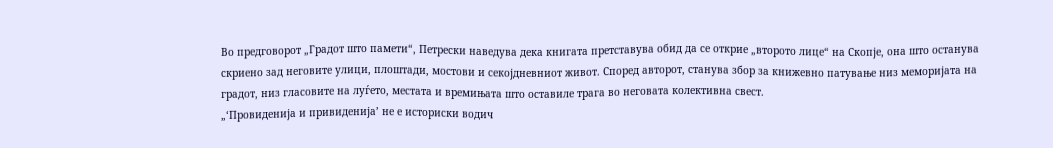Во предговорот „Градот што памети“, Петрески наведува дека книгата претставува обид да се открие „второто лице“ на Скопје, она што останува скриено зад неговите улици, плоштади, мостови и секојдневниот живот. Според авторот, станува збор за книжевно патување низ меморијата на градот, низ гласовите на луѓето, местата и времињата што оставиле трага во неговата колективна свест.
„‘Провиденија и привиденија’ не е историски водич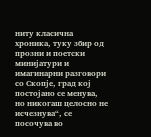ниту класична хроника, туку збир од прозни и поетски минијатури и имагинарни разговори со Скопје, град кој постојано се менува, но никогаш целосно не исчезнува“, се посочува во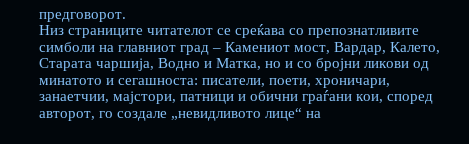предговорот.
Низ страниците читателот се среќава со препознатливите симболи на главниот град – Камениот мост, Вардар, Калето, Старата чаршија, Водно и Матка, но и со бројни ликови од минатото и сегашноста: писатели, поети, хроничари, занаетчии, мајстори, патници и обични граѓани кои, според авторот, го создале „невидливото лице“ на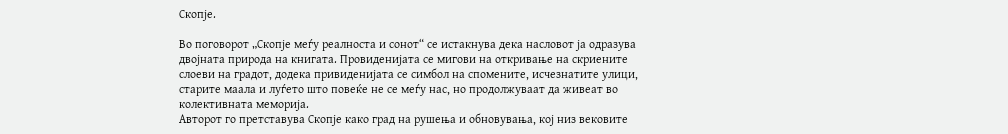Скопје.

Во поговорот „Скопје меѓу реалноста и сонот“ се истакнува дека насловот ја одразува двојната природа на книгата. Провиденијата се мигови на откривање на скриените слоеви на градот, додека привиденијата се симбол на спомените, исчезнатите улици, старите маала и луѓето што повеќе не се меѓу нас, но продолжуваат да живеат во колективната меморија.
Авторот го претставува Скопје како град на рушења и обновувања, кој низ вековите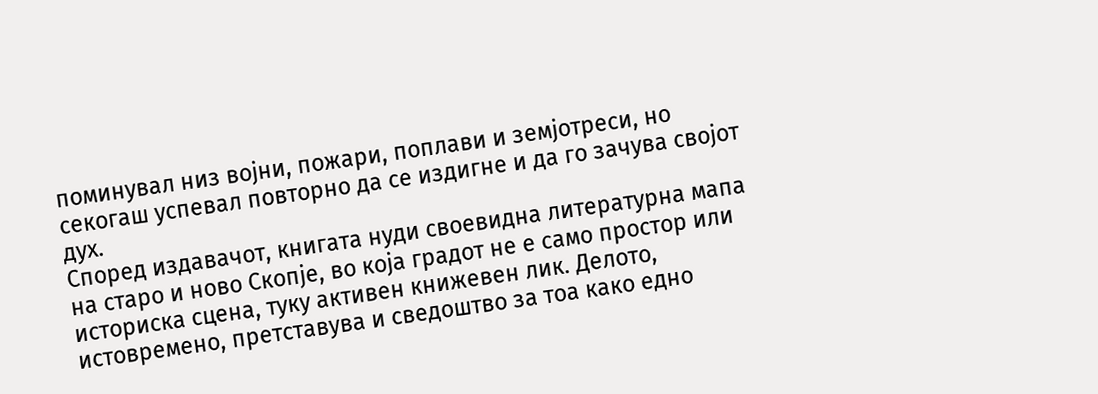поминувал низ војни, пожари, поплави и земјотреси, но секогаш успевал повторно да се издигне и да го зачува својот дух.
Според издавачот, книгата нуди своевидна литературна мапа на старо и ново Скопје, во која градот не е само простор или историска сцена, туку активен книжевен лик. Делото, истовремено, претставува и сведоштво за тоа како едно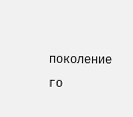поколение го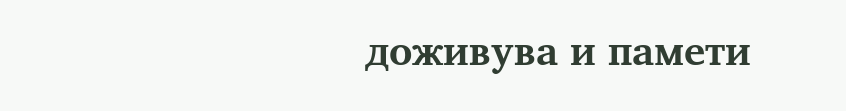доживува и памети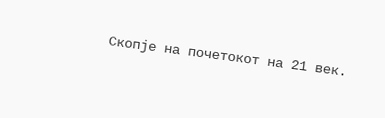Скопје на почетокот на 21 век.